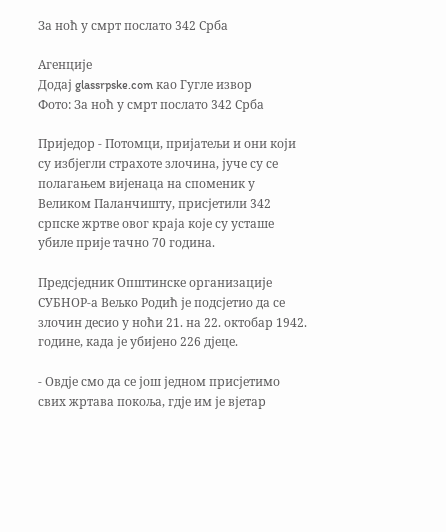За ноћ у смрт послато 342 Срба

Aгенције
Додај glassrpske.com као Гугле извор
Фото: За ноћ у смрт послато 342 Срба

Приједор - Потомци, пријатељи и они који су избјегли страхоте злочина, јуче су се полагањем вијенаца на споменик у Великом Паланчишту, присјетили 342 српске жртве овог краја које су усташе убиле прије тачно 70 година.

Предсједник Општинске организације СУБНОР-а Вељко Родић је подсјетио да се злочин десио у ноћи 21. на 22. октобар 1942. године, када је убијено 226 дјеце.

- Овдје смо да се још једном присјетимо свих жртава покоља, гдје им је вјетар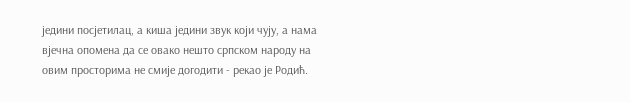једини посјетилац, а киша једини звук који чују, а нама вјечна опомена да се овако нешто српском народу на овим просторима не смије догодити - рекао је Родић.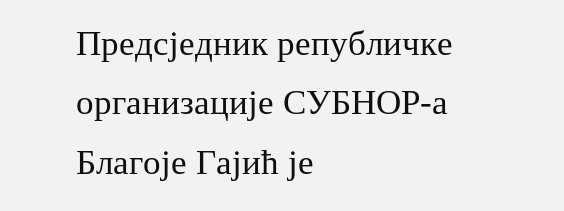Предсједник републичке организације СУБНОР-а Благоје Гајић је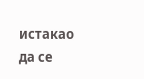истакао да се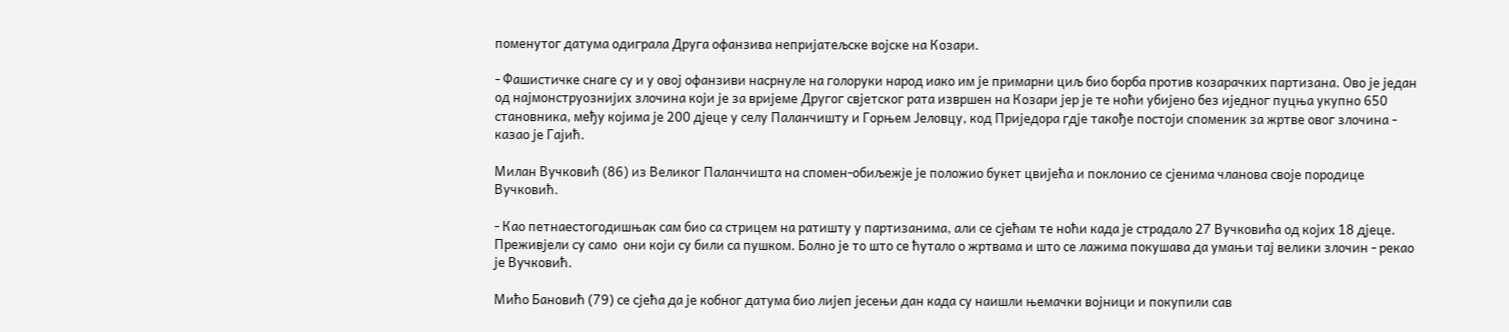поменутог датума одиграла Друга офанзива непријатељске војске на Козари.

- Фашистичке снаге су и у овој офанзиви насрнуле на голоруки народ иако им је примарни циљ био борба против козарачких партизана. Ово је један од најмонструознијих злочина који је за вријеме Другог свјетског рата извршен на Козари јер је те ноћи убијено без иједног пуцња укупно 650 становника, међу којима је 200 дјеце у селу Паланчишту и Горњем Јеловцу, код Приједора гдје такође постоји споменик за жртве овог злочина - казао је Гајић.

Милан Вучковић (86) из Великог Паланчишта на спомен-обиљежје је положио букет цвијећа и поклонио се сјенима чланова своје породице Вучковић.

- Као петнаестогодишњак сам био са стрицем на ратишту у партизанима, али се сјећам те ноћи када је страдало 27 Вучковића од којих 18 дјеце. Преживјели су само  они који су били са пушком. Болно је то што се ћутало о жртвама и што се лажима покушава да умањи тај велики злочин - рекао је Вучковић.

Мићо Бановић (79) се сјећа да је кобног датума био лијеп јесењи дан када су наишли њемачки војници и покупили сав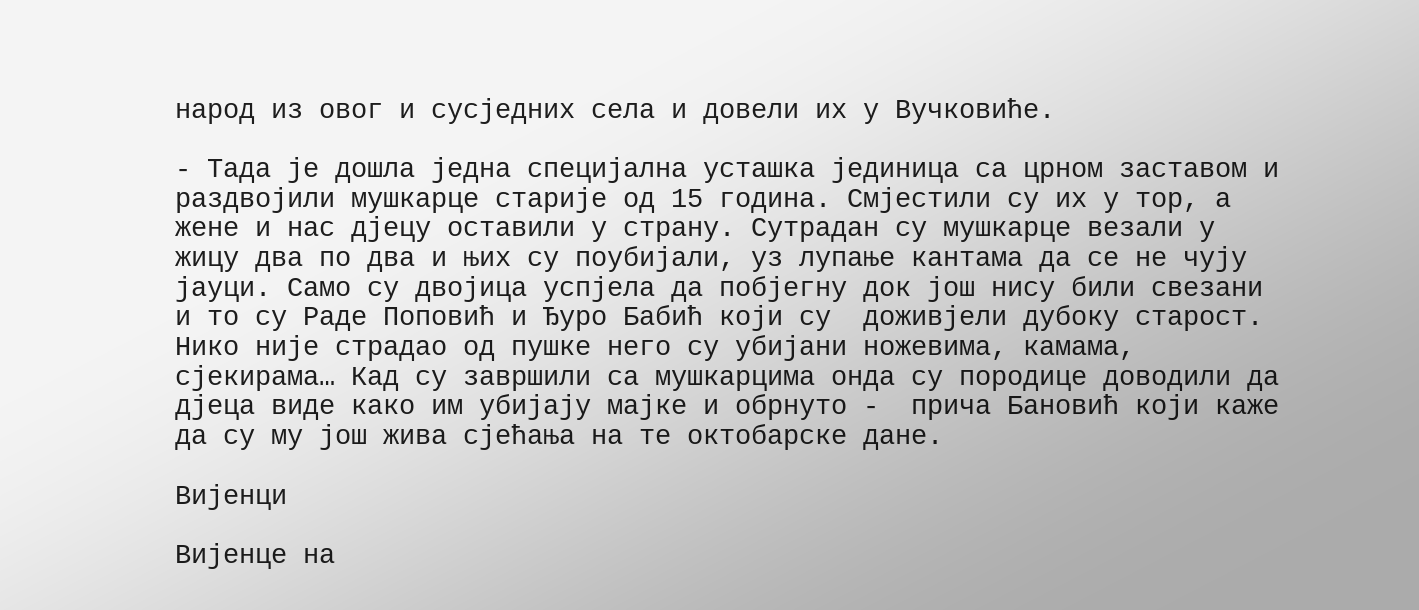народ из овог и сусједних села и довели их у Вучковиће.

- Тада је дошла једна специјална усташка јединица са црном заставом и раздвојили мушкарце старије од 15 година. Смјестили су их у тор, а жене и нас дјецу оставили у страну. Сутрадан су мушкарце везали у жицу два по два и њих су поубијали, уз лупање кантама да се не чују јауци. Само су двојица успјела да побјегну док још нису били свезани и то су Раде Поповић и Ђуро Бабић који су  доживјели дубоку старост. Нико није страдао од пушке него су убијани ножевима, камама, сјекирама… Кад су завршили са мушкарцима онда су породице доводили да дјеца виде како им убијају мајке и обрнуто -  прича Бановић који каже да су му још жива сјећања на те октобарске дане.

Вијенци

Вијенце на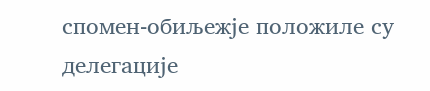спомен-обиљежје положиле су делегације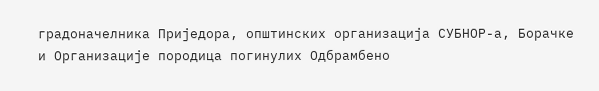градоначелника Приједора, општинских организација СУБНОР-а, Борачке и Организације породица погинулих Одбрамбено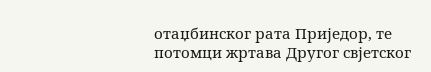отаџбинског рата Приједор, те потомци жртава Другог свјетског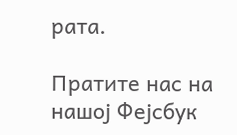рата.

Пратите нас на нашој Фејсбук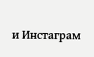и Инстаграм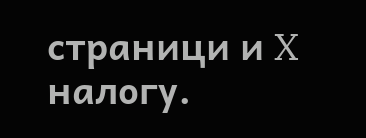страници и X налогу.